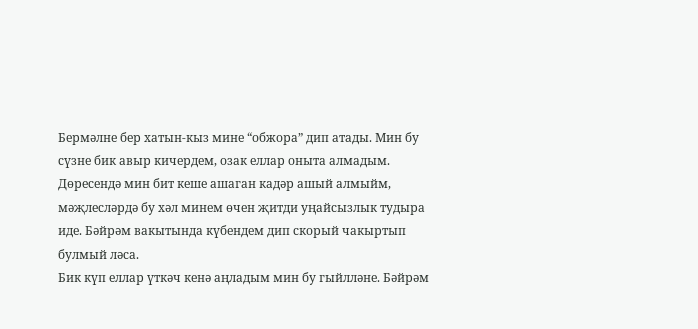Бермәлне бер хатын-кыз мине “обжора” дип атады. Мин бу сүзне бик авыр кичердем, озак еллар оныта алмадым. Дөресендә мин бит кеше ашаган кадәр ашый алмыйм, мәҗлесләрдә бу хәл минем өчен җитди уңайсызлык тудыра иде. Бәйрәм вакытында күбендем дип скорый чакыртып булмый ләса.
Бик күп еллар үткәч кенә аңладым мин бу гыйлләне. Бәйрәм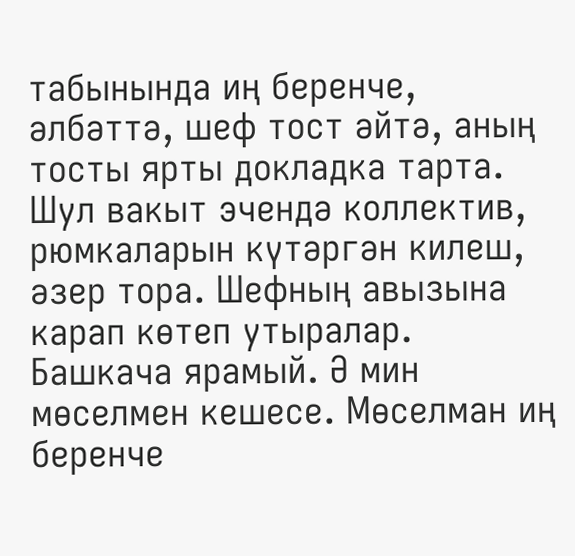табынында иң беренче, әлбәттә, шеф тост әйтә, аның тосты ярты докладка тарта. Шул вакыт эчендә коллектив, рюмкаларын күтәргән килеш, әзер тора. Шефның авызына карап көтеп утыралар. Башкача ярамый. Ә мин мөселмен кешесе. Мөселман иң беренче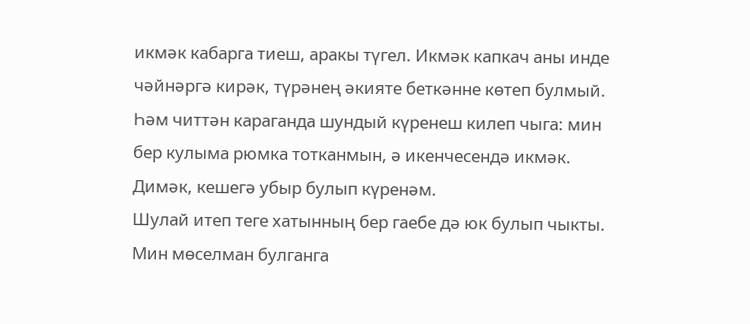икмәк кабарга тиеш, аракы түгел. Икмәк капкач аны инде чәйнәргә кирәк, түрәнең әкияте беткәнне көтеп булмый. Һәм читтән караганда шундый күренеш килеп чыга: мин бер кулыма рюмка тотканмын, ә икенчесендә икмәк. Димәк, кешегә убыр булып күренәм.
Шулай итеп теге хатынның бер гаебе дә юк булып чыкты. Мин мөселман булганга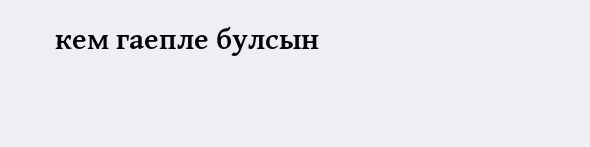кем гаепле булсын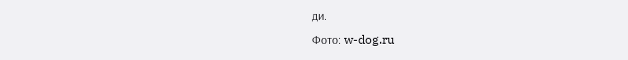ди.
Фото: w-dog.ru